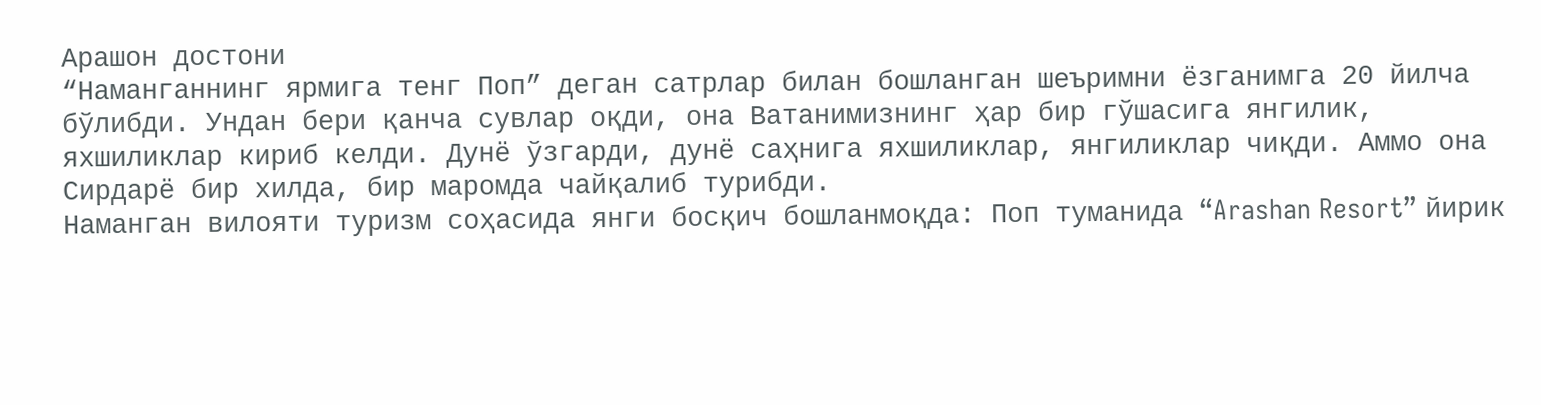Арашон достони
“Наманганнинг ярмига тенг Поп” деган сатрлар билан бошланган шеъримни ёзганимга 20 йилча бўлибди. Ундан бери қанча сувлар оқди, она Ватанимизнинг ҳар бир гўшасига янгилик, яхшиликлар кириб келди. Дунё ўзгарди, дунё саҳнига яхшиликлар, янгиликлар чиқди. Аммо она Сирдарё бир хилда, бир маромда чайқалиб турибди.
Наманган вилояти туризм соҳасида янги босқич бошланмоқда: Поп туманида “Arashan Resort” йирик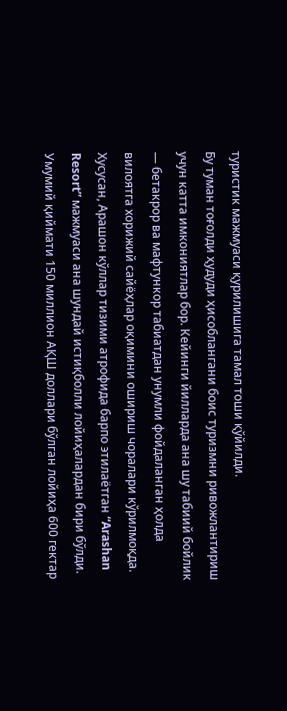туристик мажмуаси қурилишига тамал тоши қўйилди.
Бу туман тоғолди ҳудуди ҳисоблангани боис туризмни ривожлантириш учун катта имкониятлар бор. Кейинги йилларда ана шу табиий бойлик — бетакрор ва мафтункор табиатдан унумли фойдаланган ҳолда вилоятга хорижий сайёҳлар оқимини ошириш чоралари кўрилмоқда. Хусусан, Арашон кўллар тизими атрофида барпо этилаётган “Arashan Resort” мажмуаси ана шундай истиқболли лойиҳалардан бири бўлди.
Умумий қиймати 150 миллион АҚШ доллари бўлган лойиҳа 600 гектар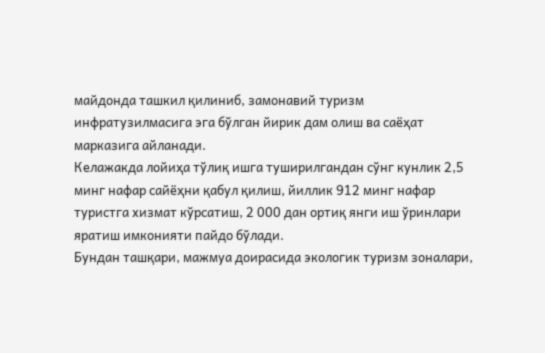майдонда ташкил қилиниб, замонавий туризм инфратузилмасига эга бўлган йирик дам олиш ва саёҳат марказига айланади.
Келажакда лойиҳа тўлиқ ишга туширилгандан сўнг кунлик 2,5 минг нафар сайёҳни қабул қилиш, йиллик 912 минг нафар туристга хизмат кўрсатиш, 2 000 дан ортиқ янги иш ўринлари яратиш имконияти пайдо бўлади.
Бундан ташқари, мажмуа доирасида экологик туризм зоналари,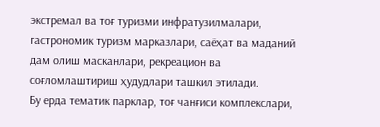экстремал ва тоғ туризми инфратузилмалари, гастрономик туризм марказлари, саёҳат ва маданий дам олиш масканлари, рекреацион ва соғломлаштириш ҳудудлари ташкил этилади.
Бу ерда тематик парклар, тоғ чанғиси комплекслари,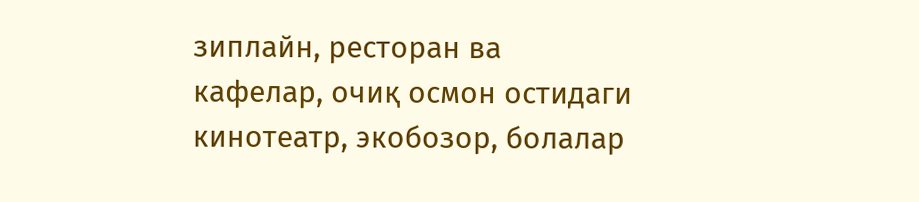зиплайн, ресторан ва кафелар, очиқ осмон остидаги кинотеатр, экобозор, болалар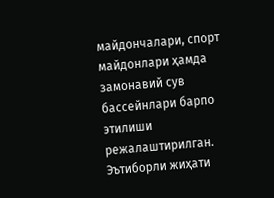майдончалари, спорт майдонлари ҳамда замонавий сув бассейнлари барпо этилиши режалаштирилган.
Эътиборли жиҳати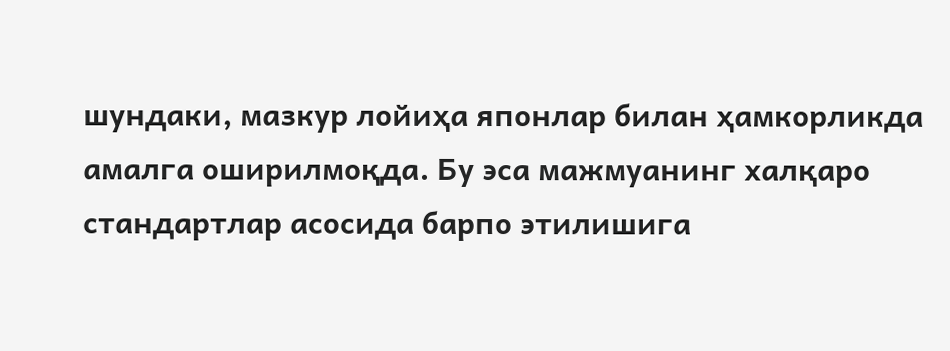шундаки, мазкур лойиҳа японлар билан ҳамкорликда амалга оширилмоқда. Бу эса мажмуанинг халқаро стандартлар асосида барпо этилишига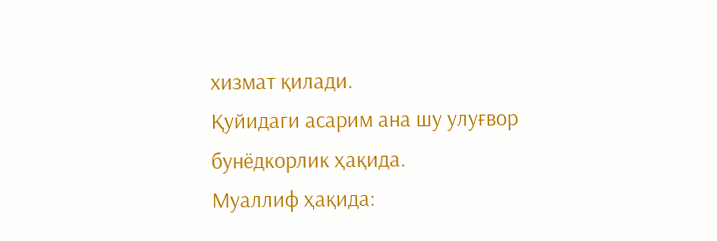хизмат қилади.
Қуйидаги асарим ана шу улуғвор бунёдкорлик ҳақида.
Муаллиф ҳақида: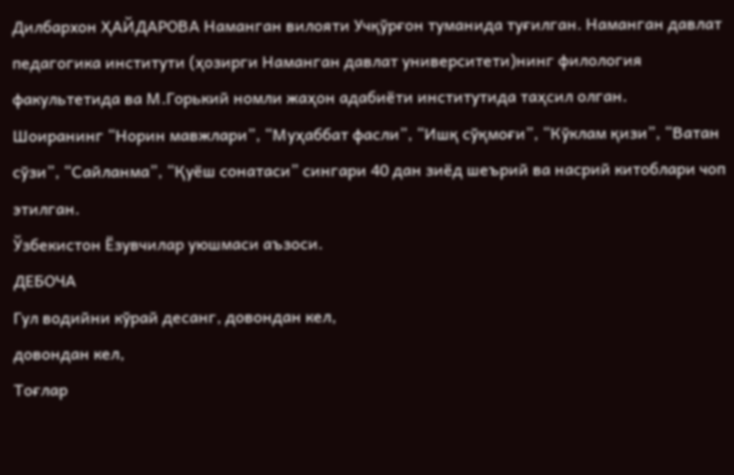Дилбархон ҲАЙДАРОВА Наманган вилояти Учқўрғон туманида туғилган. Наманган давлат педагогика институти (ҳозирги Наманган давлат университети)нинг филология факультетида ва М.Горький номли жаҳон адабиёти институтида таҳсил олган.
Шоиранинг “Норин мавжлари”, “Муҳаббат фасли”, “Ишқ сўқмоғи”, “Кўклам қизи”, “Ватан сўзи”, “Сайланма”, “Қуёш сонатаси” сингари 40 дан зиёд шеърий ва насрий китоблари чоп этилган.
Ўзбекистон Ёзувчилар уюшмаси аъзоси.
ДЕБОЧА
Гул водийни кўрай десанг, довондан кел,
довондан кел,
Тоғлар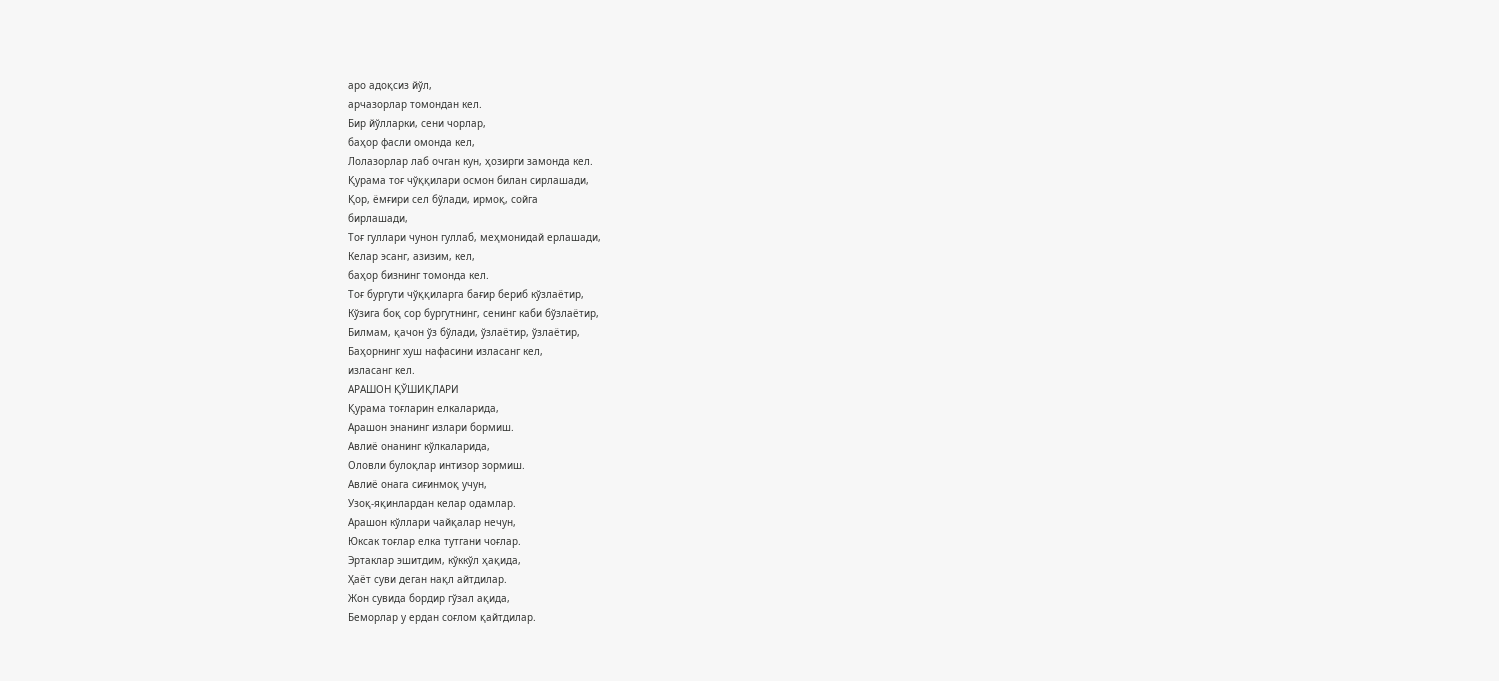аро адоқсиз йўл,
арчазорлар томондан кел.
Бир йўлларки, сени чорлар,
баҳор фасли омонда кел,
Лолазорлар лаб очган кун, ҳозирги замонда кел.
Қурама тоғ чўққилари осмон билан сирлашади,
Қор, ёмғири сел бўлади, ирмоқ, сойга
бирлашади,
Тоғ гуллари чунон гуллаб, меҳмонидай ерлашади,
Келар эсанг, азизим, кел,
баҳор бизнинг томонда кел.
Тоғ бургути чўққиларга бағир бериб кўзлаётир,
Кўзига боқ сор бургутнинг, сенинг каби бўзлаётир,
Билмам, қачон ўз бўлади, ўзлаётир, ўзлаётир,
Баҳорнинг хуш нафасини изласанг кел,
изласанг кел.
АРАШОН ҚЎШИҚЛАРИ
Қурама тоғларин елкаларида,
Арашон энанинг излари бормиш.
Авлиё онанинг кўлкаларида,
Оловли булоқлар интизор зормиш.
Авлиё онага сиғинмоқ учун,
Узоқ-яқинлардан келар одамлар.
Арашон кўллари чайқалар нечун,
Юксак тоғлар елка тутгани чоғлар.
Эртаклар эшитдим, кўккўл ҳақида,
Ҳаёт суви деган нақл айтдилар.
Жон сувида бордир гўзал ақида,
Беморлар у ердан соғлом қайтдилар.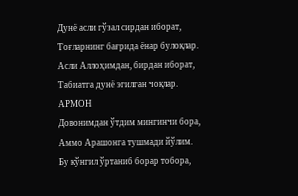Дунё асли гўзал сирдан иборат,
Тоғларнинг бағрида ёнар булоқлар.
Асли Аллоҳимдан, бирдан иборат,
Табиатга дунё эгилган чоқлар.
АРМОН
Довонимдан ўтдим мингинчи бора,
Аммо Арашонга тушмади йўлим.
Бу кўнгил ўртаниб борар тобора,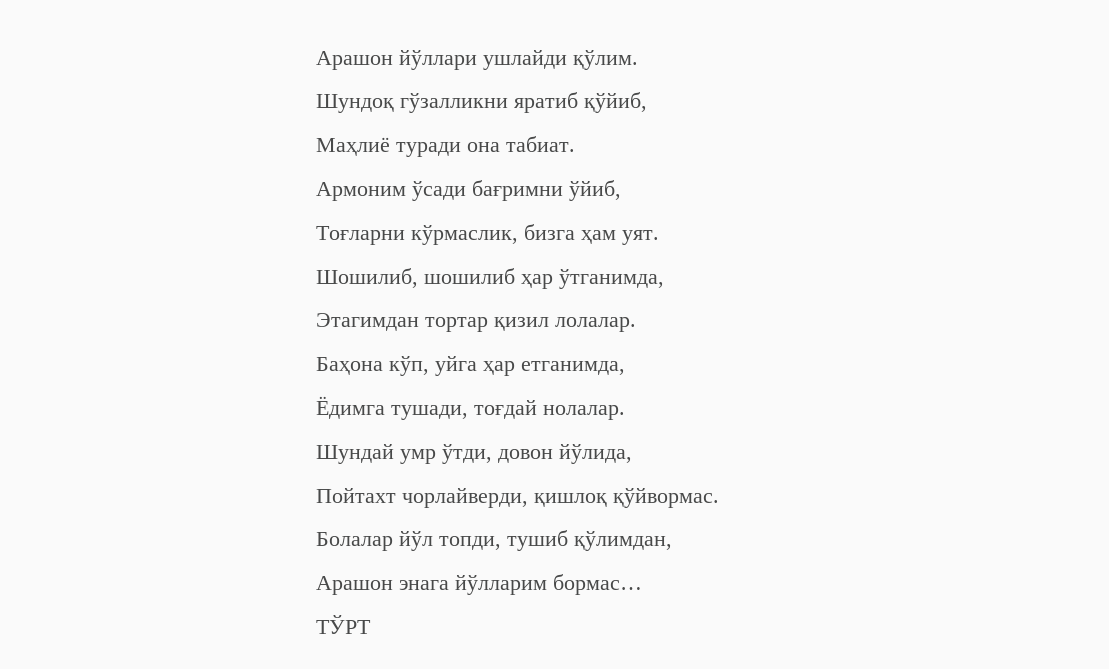Арашон йўллари ушлайди қўлим.
Шундоқ гўзалликни яратиб қўйиб,
Маҳлиё туради она табиат.
Армоним ўсади бағримни ўйиб,
Тоғларни кўрмаслик, бизга ҳам уят.
Шошилиб, шошилиб ҳар ўтганимда,
Этагимдан тортар қизил лолалар.
Баҳона кўп, уйга ҳар етганимда,
Ёдимга тушади, тоғдай нолалар.
Шундай умр ўтди, довон йўлида,
Пойтахт чорлайверди, қишлоқ қўйвормас.
Болалар йўл топди, тушиб қўлимдан,
Арашон энага йўлларим бормас…
ТЎРТ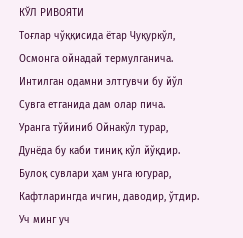КЎЛ РИВОЯТИ
Тоғлар чўққисида ётар Чуқуркўл,
Осмонга ойнадай термулганича.
Интилган одамни элтгувчи бу йўл
Сувга етганида дам олар пича.
Уранга тўйиниб Ойнакўл турар,
Дунёда бу каби тиниқ кўл йўқдир.
Булоқ сувлари ҳам унга югурар,
Кафтларингда ичгин, даводир, ўтдир.
Уч минг уч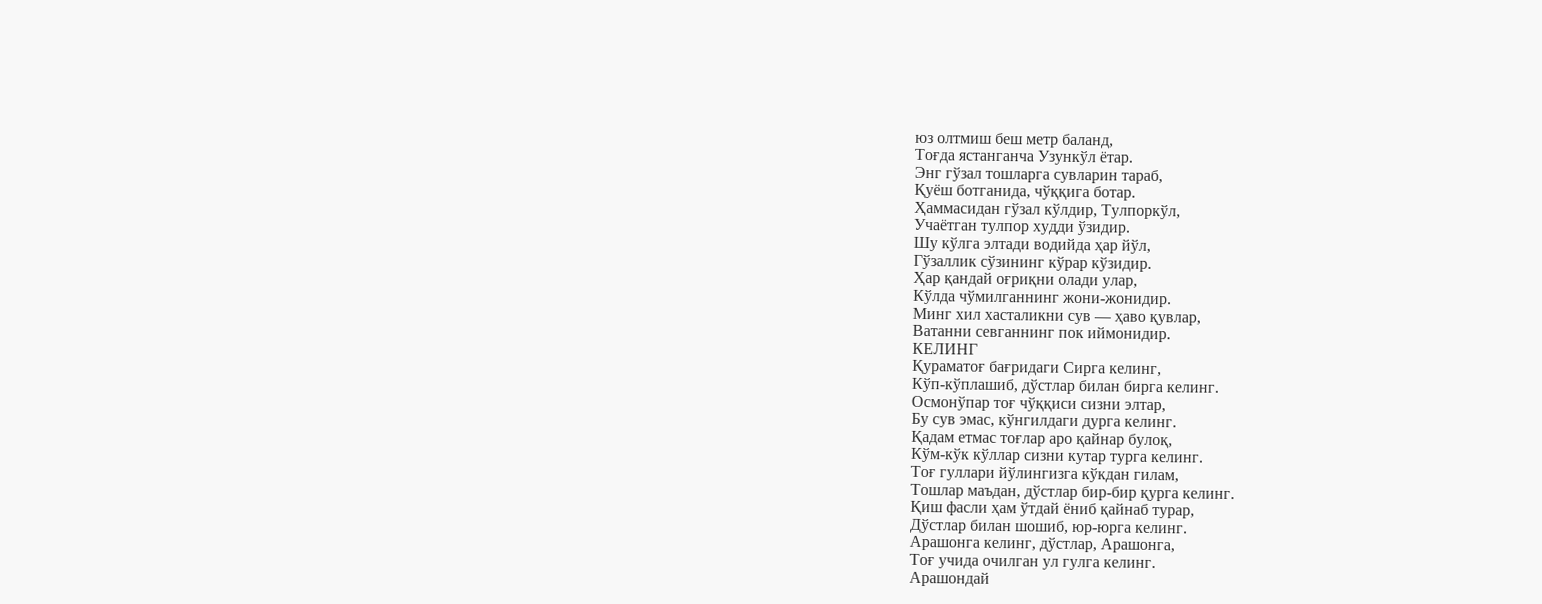юз олтмиш беш метр баланд,
Тоғда ястанганча Узункўл ётар.
Энг гўзал тошларга сувларин тараб,
Қуёш ботганида, чўққига ботар.
Ҳаммасидан гўзал кўлдир, Тулпоркўл,
Учаётган тулпор худди ўзидир.
Шу кўлга элтади водийда ҳар йўл,
Гўзаллик сўзининг кўрар кўзидир.
Ҳар қандай оғриқни олади улар,
Кўлда чўмилганнинг жони-жонидир.
Минг хил хасталикни сув — ҳаво қувлар,
Ватанни севганнинг пок иймонидир.
КЕЛИНГ
Қураматоғ бағридаги Сирга келинг,
Кўп-кўплашиб, дўстлар билан бирга келинг.
Осмонўпар тоғ чўққиси сизни элтар,
Бу сув эмас, кўнгилдаги дурга келинг.
Қадам етмас тоғлар аро қайнар булоқ,
Кўм-кўк кўллар сизни кутар турга келинг.
Тоғ гуллари йўлингизга кўкдан гилам,
Тошлар маъдан, дўстлар бир-бир қурга келинг.
Қиш фасли ҳам ўтдай ёниб қайнаб турар,
Дўстлар билан шошиб, юр-юрга келинг.
Арашонга келинг, дўстлар, Арашонга,
Тоғ учида очилган ул гулга келинг.
Арашондай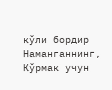кўли бордир Наманганнинг,
Кўрмак учун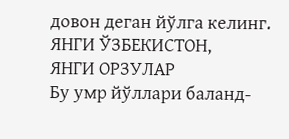довон деган йўлга келинг.
ЯНГИ ЎЗБЕКИСТОН,
ЯНГИ ОРЗУЛАР
Бу умр йўллари баланд-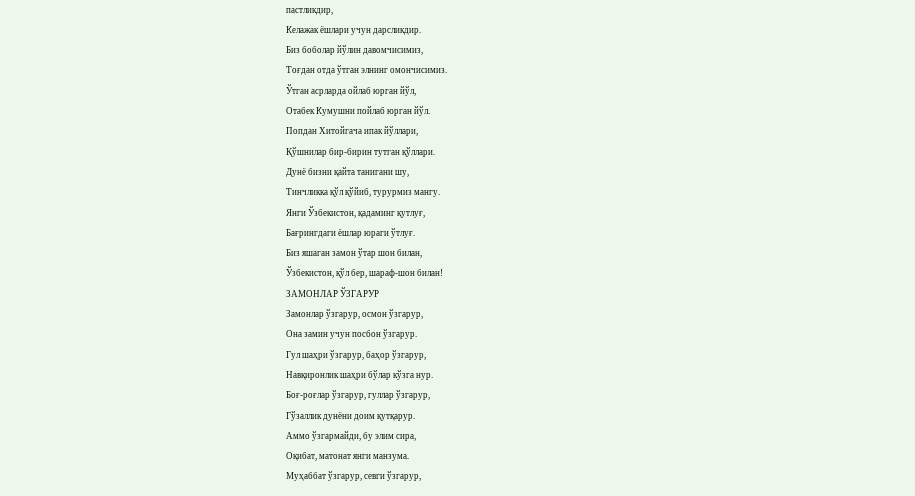пастликдир,
Келажак ёшлари учун дарсликдир.
Биз боболар йўлин давомчисимиз,
Тоғдан отда ўтган элнинг омончисимиз.
Ўтган асрларда ойлаб юрган йўл,
Отабек Кумушни пойлаб юрган йўл.
Попдан Хитойгача ипак йўллари,
Қўшнилар бир-бирин тутган қўллари.
Дунё бизни қайта танигани шу,
Тинчликка қўл қўйиб, турурмиз мангу.
Янги Ўзбекистон, қадаминг қутлуғ,
Бағрингдаги ёшлар юраги ўтлуғ.
Биз яшаган замон ўтар шон билан,
Ўзбекистон, қўл бер, шараф-шон билан!
ЗАМОНЛАР ЎЗГАРУР
Замонлар ўзгарур, осмон ўзгарур,
Она замин учун посбон ўзгарур.
Гул шаҳри ўзгарур, баҳор ўзгарур,
Навқиронлик шаҳри бўлар кўзга нур.
Боғ-роғлар ўзгарур, гуллар ўзгарур,
Гўзаллик дунёни доим қутқарур.
Аммо ўзгармайди, бу элим сира,
Оқибат, матонат янги манзума.
Муҳаббат ўзгарур, севги ўзгарур,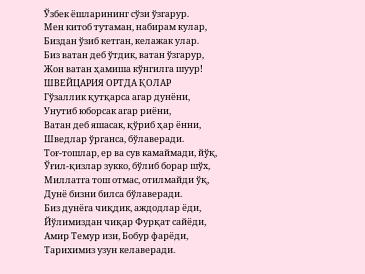Ўзбек ёшларининг сўзи ўзгарур.
Мен китоб тутаман, набирам кулар,
Биздан ўзиб кетган, келажак улар.
Биз ватан деб ўтдик, ватан ўзгарур,
Жон ватан ҳамиша кўнгилга шуур!
ШВЕЙЦАРИЯ ОРТДА ҚОЛАР
Гўзаллик қутқарса агар дунёни,
Унутиб юборсак агар риёни,
Ватан деб яшасак, қўриб ҳар ённи,
Шведлар ўрганса, бўлаверади.
Тоғ-тошлар, ер ва сув камаймади, йўқ,
Ўғил-қизлар зукко, бўлиб борар шўх,
Миллатга тош отмас, отилмайди ўқ,
Дунё бизни билса бўлаверади.
Биз дунёга чиқдик, аждодлар ёди,
Йўлимиздан чиқар Фурқат сайёди,
Амир Темур изи, Бобур фарёди,
Тарихимиз узун келаверади.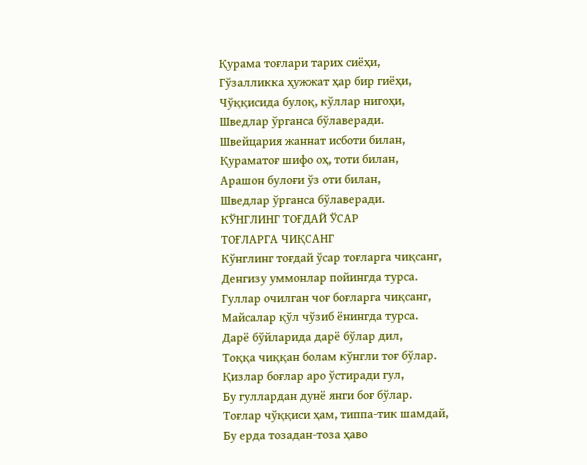Қурама тоғлари тарих сиёҳи,
Гўзалликка ҳужжат ҳар бир гиёҳи,
Чўққисида булоқ, кўллар нигоҳи,
Шведлар ўрганса бўлаверади.
Швейцария жаннат исботи билан,
Қураматоғ шифо оҳ, тоти билан,
Арашон булоғи ўз оти билан,
Шведлар ўрганса бўлаверади.
КЎНГЛИНГ ТОҒДАЙ ЎСАР
ТОҒЛАРГА ЧИҚСАНГ
Кўнглинг тоғдай ўсар тоғларга чиқсанг,
Денгизу уммонлар пойингда турса.
Гуллар очилган чоғ боғларга чиқсанг,
Майсалар қўл чўзиб ёнингда турса.
Дарё бўйларида дарё бўлар дил,
Тоққа чиққан болам кўнгли тоғ бўлар.
Қизлар боғлар аро ўстиради гул,
Бу гуллардан дунё янги боғ бўлар.
Тоғлар чўққиси ҳам, типпа-тик шамдай,
Бу ерда тозадан-тоза ҳаво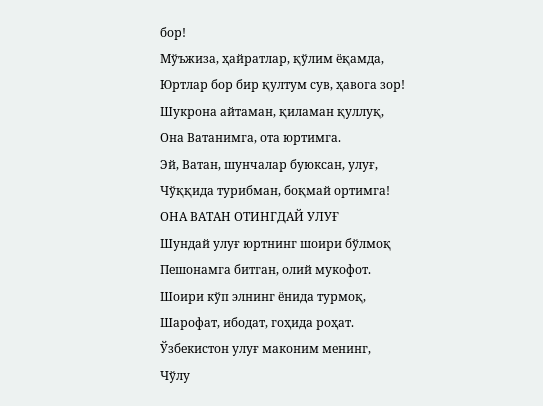бор!
Мўъжиза, ҳайратлар, қўлим ёқамда,
Юртлар бор бир қултум сув, ҳавога зор!
Шукрона айтаман, қиламан қуллуқ,
Она Ватанимга, ота юртимга.
Эй, Ватан, шунчалар буюксан, улуғ,
Чўққида турибман, боқмай ортимга!
ОНА ВАТАН ОТИНГДАЙ УЛУҒ
Шундай улуғ юртнинг шоири бўлмоқ
Пешонамга битган, олий мукофот.
Шоири кўп элнинг ёнида турмоқ,
Шарофат, ибодат, гоҳида роҳат.
Ўзбекистон улуғ маконим менинг,
Чўлу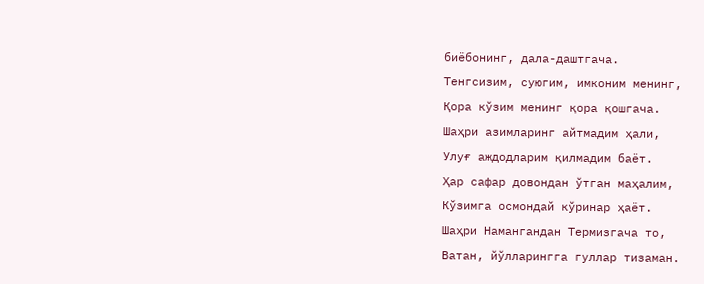биёбонинг, дала-даштгача.
Тенгсизим, суюгим, имконим менинг,
Қора кўзим менинг қора қошгача.
Шаҳри азимларинг айтмадим ҳали,
Улуғ аждодларим қилмадим баёт.
Ҳар сафар довондан ўтган маҳалим,
Кўзимга осмондай кўринар ҳаёт.
Шаҳри Намангандан Термизгача то,
Ватан, йўлларингга гуллар тизаман.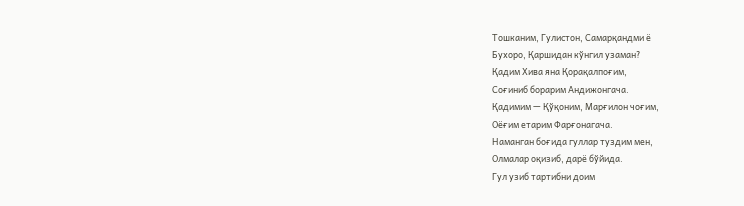Тошканим, Гулистон, Самарқандми ё
Бухоро, Қаршидан кўнгил узаман?
Қадим Хива яна Қорақалпоғим,
Соғиниб борарим Андижонгача.
Қадимим — Қўқоним, Марғилон чоғим,
Оёғим етарим Фарғонагача.
Наманган боғида гуллар туздим мен,
Олмалар оқизиб, дарё бўйида.
Гул узиб тартибни доим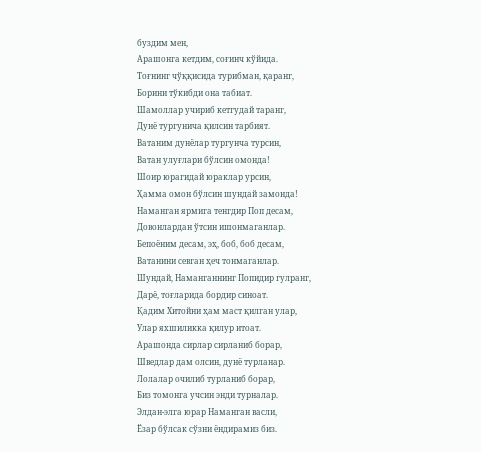буздим мен,
Арашонга кетдим, соғинч кўйида.
Тоғнинг чўққисида турибман, қаранг,
Борини тўкибди она табиат.
Шамоллар учириб кетгудай таранг,
Дунё тургунича қилсин тарбият.
Ватаним дунёлар тургунча турсин,
Ватан улуғлари бўлсин омонда!
Шоир юрагидай юраклар урсин,
Ҳамма омон бўлсин шундай замонда!
Наманган ярмига тенгдир Поп десам,
Довонлардан ўтсин ишонмаганлар.
Бепоёним десам, эҳ, боб, боб десам,
Ватанини севган ҳеч тонмаганлар.
Шундай, Наманганнинг Попидир гулранг,
Дарё, тоғларида бордир синоат.
Қадим Хитойни ҳам маст қилган улар,
Улар яхшиликка қилур итоат.
Арашонда сирлар сирланиб борар,
Шведлар дам олсин, дунё турланар.
Лолалар очилиб турланиб борар,
Биз томонга учсин энди турналар.
Элдан-элга юрар Наманган васли,
Ёзар бўлсак сўзни ёндирамиз биз.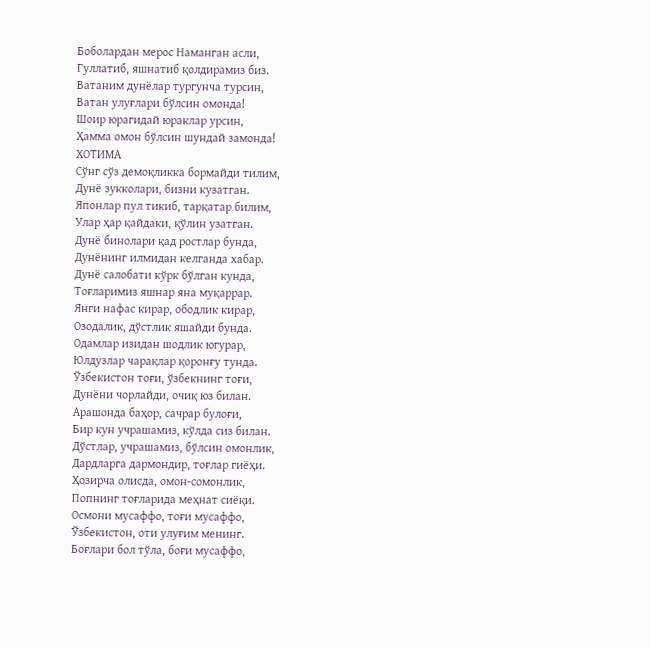Боболардан мерос Наманган асли,
Гуллатиб, яшнатиб қолдирамиз биз.
Ватаним дунёлар тургунча турсин,
Ватан улуғлари бўлсин омонда!
Шоир юрагидай юраклар урсин,
Ҳамма омон бўлсин шундай замонда!
ХОТИМА
Сўнг сўз демоқликка бормайди тилим,
Дунё зукколари, бизни кузатган.
Японлар пул тикиб, тарқатар билим,
Улар ҳар қайдаки, қўлин узатган.
Дунё бинолари қад ростлар бунда,
Дунёнинг илмидан келганда хабар.
Дунё салобати кўрк бўлган кунда,
Тоғларимиз яшнар яна муқаррар.
Янги нафас кирар, ободлик кирар,
Озодалик, дўстлик яшайди бунда.
Одамлар изидан шодлик югурар,
Юлдузлар чарақлар қоронғу тунда.
Ўзбекистон тоғи, ўзбекнинг тоғи,
Дунёни чорлайди, очиқ юз билан.
Арашонда баҳор, сачрар булоғи,
Бир кун учрашамиз, кўлда сиз билан.
Дўстлар, учрашамиз, бўлсин омонлик,
Дардларга дармондир, тоғлар гиёҳи.
Ҳозирча олисда, омон-сомонлик,
Попнинг тоғларида меҳнат сиёқи.
Осмони мусаффо, тоғи мусаффо,
Ўзбекистон, оти улуғим менинг.
Боғлари бол тўла, боғи мусаффо,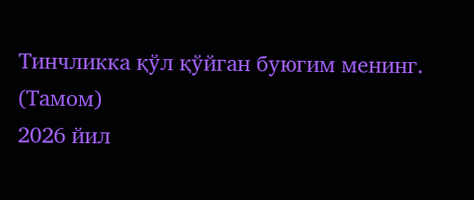Тинчликка қўл қўйган буюгим менинг.
(Тамом)
2026 йил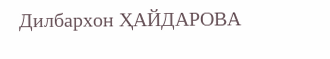Дилбархон ҲАЙДАРОВА